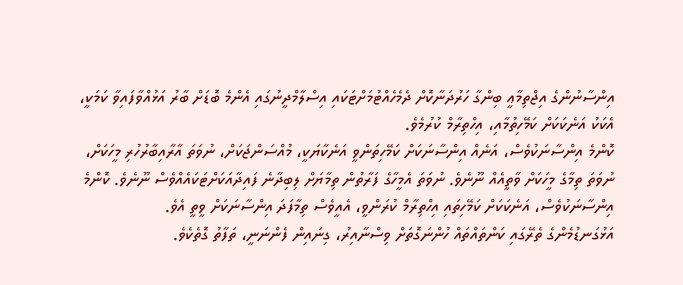އިންސާނުންގެ އިޖްތިމާޢީ ބިންގާ ހަރުދަނާކޮށް ދެމެހެއްޓުމަށްޓަކައި އިސްލާމްދީނުގައި އެންމެ ބޮޑަށް ބާރު އަޅުއްވާފައިވާ ކަމަކީ، އެކަކު އަނެކަކަށް ކަމޭހިތުމާއި، އިހްތިރާމް ކުރުމެވެ.
ކޮންމެ އިންސާނަކުވެސް، އަނެއް އިންސާނަކަށް ކަމޭހިތަންވީ އަނެކާޔަކީ، މުއްސަންޖަކަށް، ނުވަތަ އާރާއިބާރުހުރި މީހަކަށް، ނުވަތަ ތިމާގެ މީހަކަށް ވާތީއެއް ނޫނެވެ. ނުވަތަ އެމީހާގެ ފަރާތުން ތިމާޔަށް ލިބިދާނެ ފައިދާއަކަށްޓަކައެއްވެސް ނޫނެވެ. ކޮންމެ އިންސާނަކުވެސް، އަނެކަކަށް ކަމޭހިތައި އިހްތިރާމް ކުރަންވީ، އެއީވެސް ތިމާފަދަ އިންސާނަކަށް ވީތީ އެވެ.
އަޅުގަނޑުމެންގެ ތެރޭގައި ކަންތައްތައް ހުންނަގޮތަށް ވިސްނާއިރު، ގިނައިން ފެންނަނީ، ތަފާތު ގޮތެކެވެ.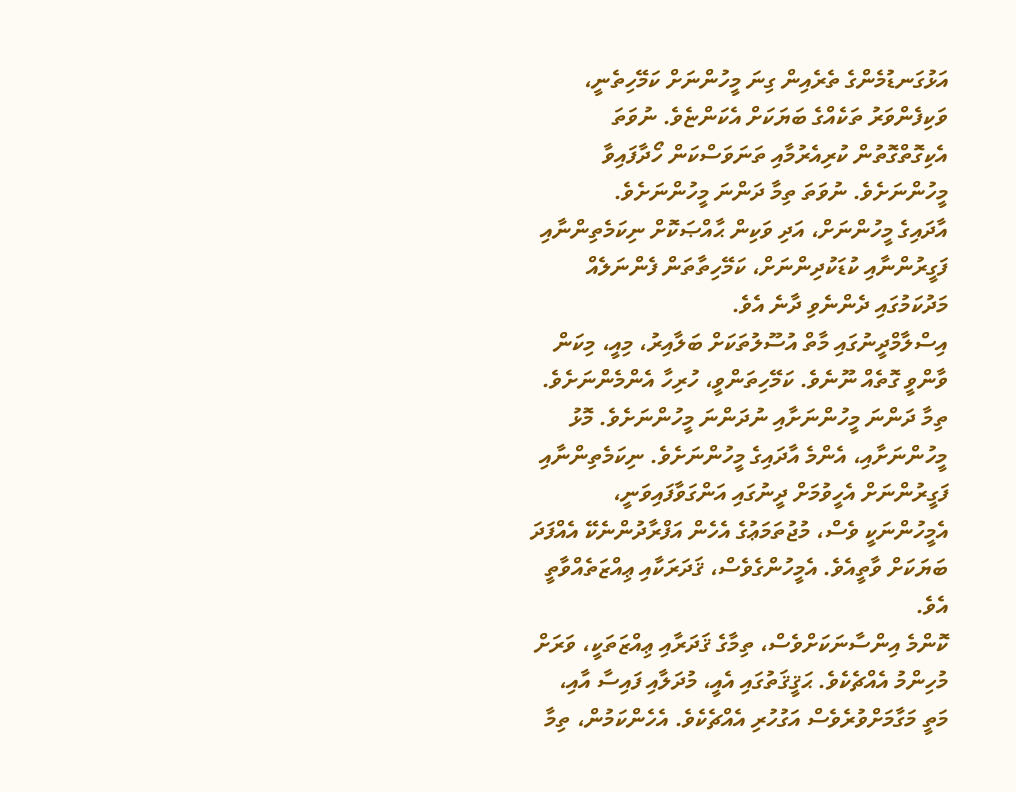އަޅުގަނޑުމެންގެ ތެރެއިން ގިނަ މީހުންނަށް ކަމޭހިތެނީ، ވަކިފެންވަރު ތަކެއްގެ ބަޔަކަށް އެކަންޏެވެ. ނުވަތަ އެކިގޮތްގޮތުން ކުރިއެރުމާއި ތަނަވަސްކަން ހޯދާފައިވާ މީހުންނަށެވެ. ނުވަތަ ތިމާ ދަންނަ މީހުންނަށެވެ.
އާދައިގެ މީހުންނަށް، އަދި ވަކިން ޙާއްޞަކޮށް ނިކަމެތިންނާއި ފަގީރުންނާއި ކުޑަކުދިންނަށް، ކަމޭހިތާތަން ފެންނަލެއް މަދުކަމުގައި ދެންނެވި ދާނެ އެވެ.
އިސްލާމްދީނުގައި މާތް އުސޫލުތަކަށް ބަލާއިރު، މިއީ، މިކަން ވާންވީ ގޮތެއް ނޫނެވެ. ކަމޭހިތަންވީ، ހުރިހާ އެންމެންނަށެވެ. ތިމާ ދަންނަ މީހުންނަށާއި ނުދަންނަ މީހުންނަށެވެ. މޮޅު މީހުންނަށާއި، އެންމެ އާދައިގެ މީހުންނަށެވެ. ނިކަމެތިންނާއި ފަގީރުންނަށް އެހީވުމަށް ދީނުގައި އަންގަވާފައިވަނީ، އެމީހުންނަކީ ވެސް، މުޖުތަމަޢުގެ އެހެން އަފްރާދުންނެކޭ އެއްފަދަ ބަޔަކަށް ވާތީއެވެ. އެމީހުންގެވެސް، ޤަދަރަކާއި ޢިއްޒަތެއްވާތީ އެވެ.
ކޮންމެ އިންސާނަކަށްވެސް، ތިމާގެ ޤަދަރާއި ޢިއްޒަތަކީ، ވަރަށް މުހިންމު އެއްޗެކެވެ. ޙަޤީޤަތުގައި އެއީ، މުދަލާއި ފައިސާ އާއި، މަތީ މަގާމަށްވުރެވެސް އަގުހުރި އެއްޗެކެވެ. އެހެންކަމުން، ތިމާ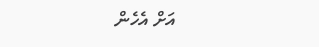އަށް އެހެން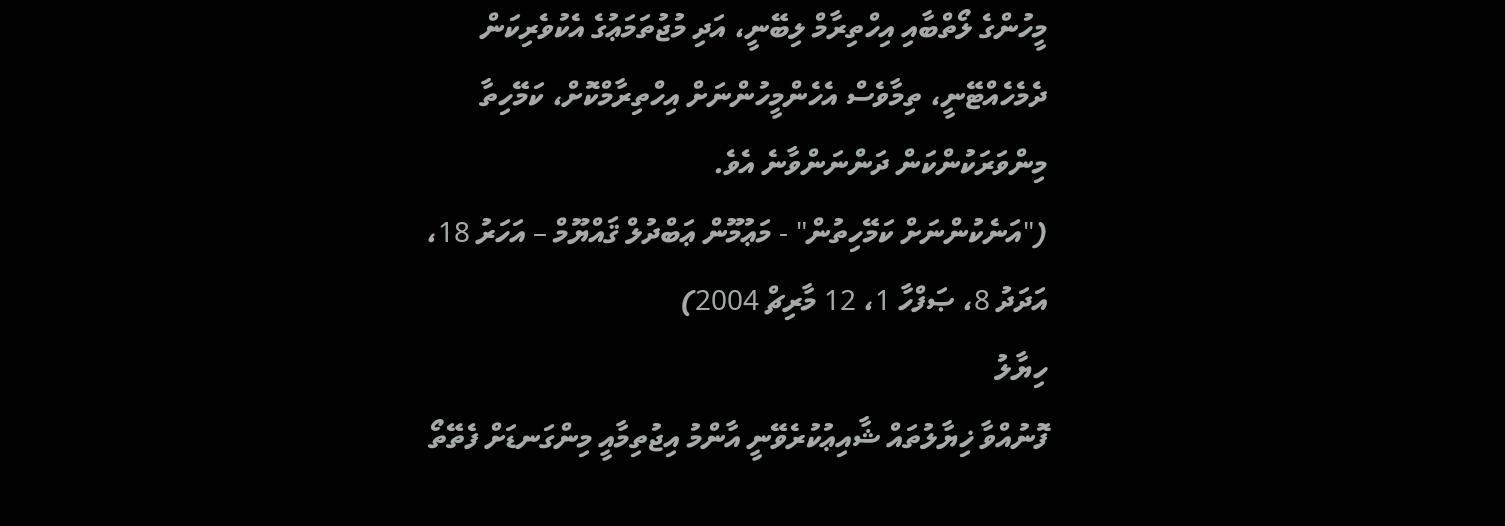މީހުންގެ ލޯތްބާއި އިހްތިރާމް ލިބޭނީ، އަދި މުޖުތަމަޢުގެ އެކުވެރިކަން ދެމެހެއްޓޭނީ، ތިމާވެސް އެހެންމީހުންނަށް އިހްތިރާމްކޮށް، ކަމޭހިތާ މިންވަރަކުންކަން ދަންނަންވާނެ އެވެ.
("އަނެކުންނަށް ކަމޭހިތުން" - މަޢުމޫން ޢަބްދުލް ޤައްޔޫމް – އަހަރު 18، އަދަދު 8، ޞަފްހާ 1، 12 މާރިޗް 2004)
ހިޔާލު
ފޮނުއްވާ ޚިޔާލުތައް ޝާއިޢުކުރެވޭނީ އާންމު އިޖުތިމާއީ މިންގަނޑަށް ފެތޭތޯ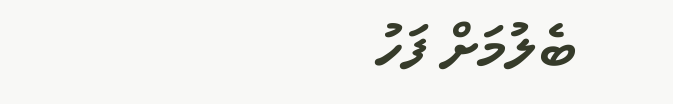ބެލުމަށް ފަހު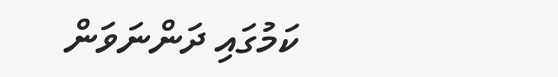ކަމުގައި ދަންނަވަން